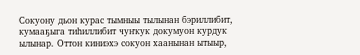Сокуону дьон курас тымныы тылынан бэриллибит, кумааҕыга тиһиллибит чуҥкук докумуон курдук ылынар. Оттон киниэхэ сокуон хаанынан ытыыр,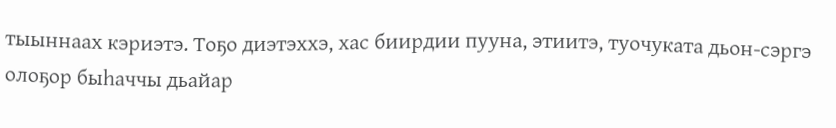тыыннаах кэриэтэ. Тоҕо диэтэххэ, хас биирдии пууна, этиитэ, туочуката дьон-сэргэ олоҕор быһаччы дьайар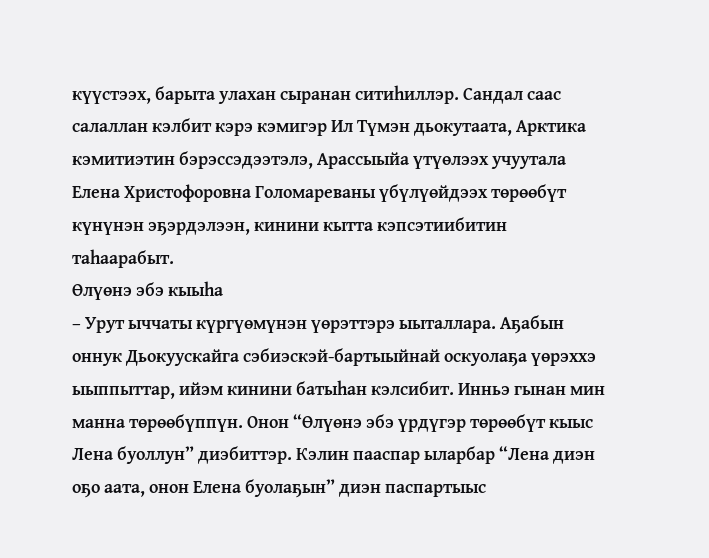күүстээх, барыта улахан сыранан ситиһиллэр. Сандал саас салаллан кэлбит кэрэ кэмигэр Ил Түмэн дьокутаата, Арктика кэмитиэтин бэрэссэдээтэлэ, Арассыыйа үтүөлээх учуутала Елена Христофоровна Голомареваны үбүлүөйдээх төрөөбүт күнүнэн эҕэрдэлээн, кинини кытта кэпсэтиибитин таһаарабыт.
Өлүөнэ эбэ кыыһа
– Урут ыччаты күргүөмүнэн үөрэттэрэ ыыталлара. Аҕабын оннук Дьокуускайга сэбиэскэй-бартыыйнай оскуолаҕа үөрэххэ ыыппыттар, ийэм кинини батыһан кэлсибит. Инньэ гынан мин манна төрөөбүппүн. Онон “Өлүөнэ эбэ үрдүгэр төрөөбүт кыыс Лена буоллун” диэбиттэр. Кэлин пааспар ыларбар “Лена диэн оҕо аата, онон Елена буолаҕын” диэн паспартыыс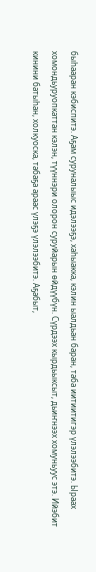быһааран кэбиспитэ. Аҕам суруналыыс идэлээҕэ, хаһыакка, кэлин ыалдьан баран, таба иитиитигэр үлэлээбитэ. Ыраах хомондьуруопкаттан кэлэн, түүннэри олорон суруйарын өйдүүбүн. Сүрдээх кырдьыксыт, дьиҥнээх хомуньуус этэ. Ийэбит кинини батыһан, холкуоска, табаҕа араас үлэҕэ үлэлээбитэ. Аҕабыт,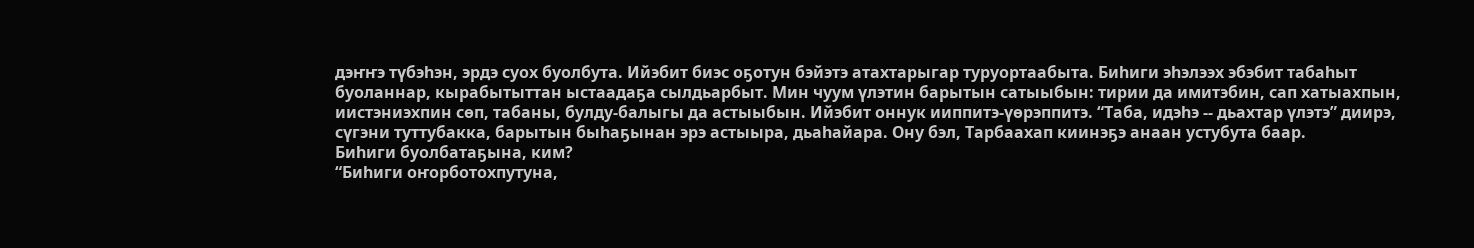дэҥҥэ түбэһэн, эрдэ суох буолбута. Ийэбит биэс оҕотун бэйэтэ атахтарыгар туруортаабыта. Биһиги эһэлээх эбэбит табаһыт буоланнар, кырабытыттан ыстаадаҕа сылдьарбыт. Мин чуум үлэтин барытын сатыыбын: тирии да имитэбин, сап хатыахпын, иистэниэхпин сөп, табаны, булду-балыгы да астыыбын. Ийэбит оннук ииппитэ-үөрэппитэ. “Таба, идэһэ -- дьахтар үлэтэ” диирэ, сүгэни туттубакка, барытын быһаҕынан эрэ астыыра, дьаһайара. Ону бэл, Тарбаахап киинэҕэ анаан устубута баар.
Биһиги буолбатаҕына, ким?
“Биһиги оҥорботохпутуна,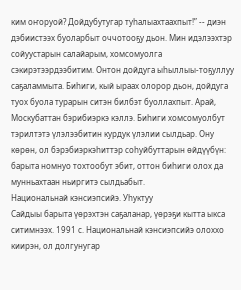ким оҥоруой? Дойдубутугар туһалыахтаахпыт!” -- диэн дэбиистээх буоларбыт оччотооҕу дьон. Мин идэлээхтэр сойуустарын салайарым, хомсомуолга сэкирэтээрдээбитим. Онтон дойдуга ыһыллыы-тоҕуллуу саҕаламмыта. Биһиги, кый ыраах олорор дьон, дойдуга туох буола турарын ситэн билбэт буоллахпыт. Арай, Москубаттан бэрибиэркэ кэллэ. Биһиги хомсомуолбут тэрилтэтэ үлэлээбитин курдук үлэлии сылдьар. Ону көрөн, ол бэрэбиэркэһиттэр соһуйбуттарын өйдүүбүн: барыта номнуо тохтообут эбит, оттон биһиги олох да мунньахтаан ньиргитэ сылдьабыт.
Национальнай кэнсиэпсийэ. Уһуктуу
Сайдыы барыта үөрэхтэн саҕаланар, үөрэҕи кытта ыкса ситимнээх. 1991 с. Национальнай кэнсиэпсийэ олоххо киирэн, ол долгунугар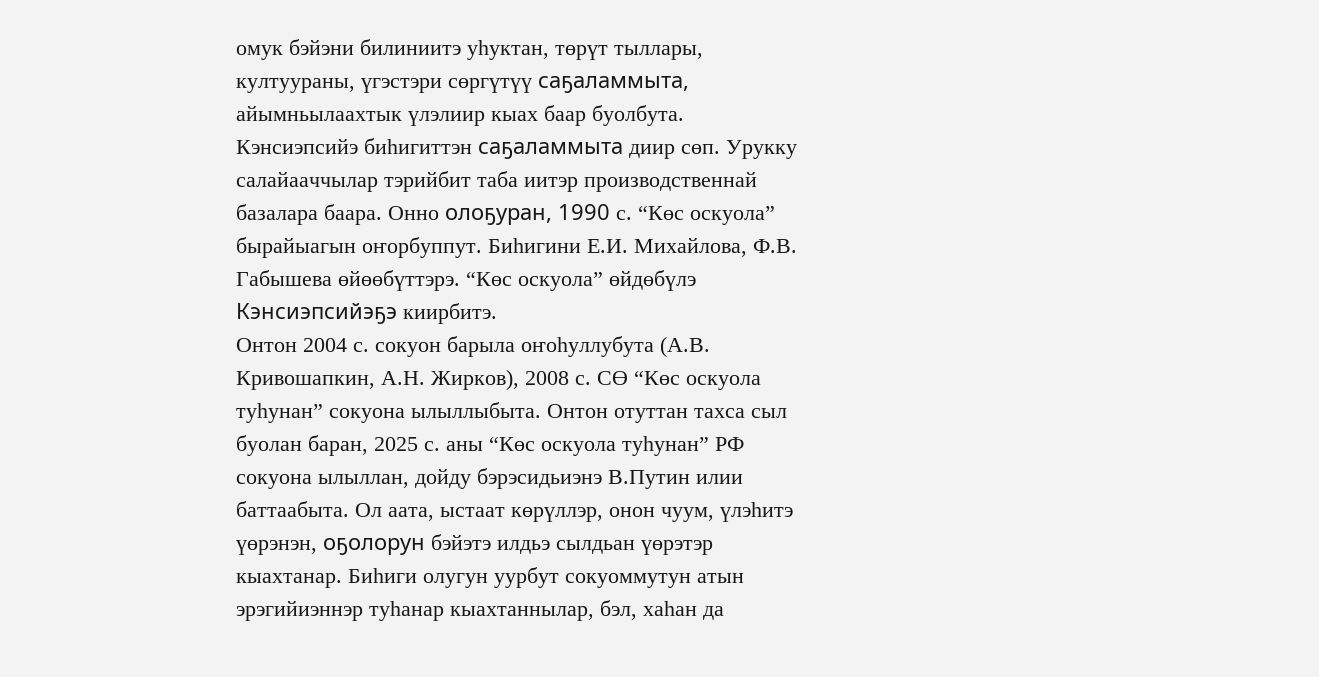омук бэйэни билиниитэ уһуктан, төрүт тыллары, култуураны, үгэстэри сөргүтүү саҕаламмыта, айымньылаахтык үлэлиир кыах баар буолбута. Кэнсиэпсийэ биһигиттэн саҕаламмыта диир сөп. Урукку салайааччылар тэрийбит таба иитэр производственнай базалара баара. Онно олоҕуран, 1990 с. “Көс оскуола” бырайыагын оҥорбуппут. Биһигини Е.И. Михайлова, Ф.В. Габышева өйөөбүттэрэ. “Көс оскуола” өйдөбүлэ Кэнсиэпсийэҕэ киирбитэ.
Онтон 2004 с. сокуон барыла оҥоһуллубута (А.В. Кривошапкин, А.Н. Жирков), 2008 с. СӨ “Көс оскуола туһунан” сокуона ылыллыбыта. Онтон отуттан тахса сыл буолан баран, 2025 с. аны “Көс оскуола туһунан” РФ сокуона ылыллан, дойду бэрэсидьиэнэ В.Путин илии баттаабыта. Ол аата, ыстаат көрүллэр, онон чуум, үлэһитэ үөрэнэн, оҕолорун бэйэтэ илдьэ сылдьан үөрэтэр кыахтанар. Биһиги олугун уурбут сокуоммутун атын эрэгийиэннэр туһанар кыахтаннылар, бэл, хаһан да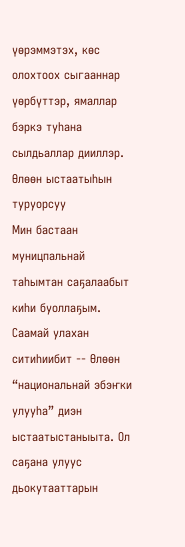үөрэммэтэх, көс олохтоох сыгааннар үөрбүттэр, ямаллар бэркэ туһана сылдьаллар дииллэр.
Өлөөн ыстаатыһын туруорсуу
Мин бастаан муницпальнай таһымтан саҕалаабыт киһи буоллаҕым. Саамай улахан ситиһиибит -- Өлөөн “национальнай эбэҥки улууһа” диэн ыстаатыстаныыта. Ол саҕана улуус дьокутааттарын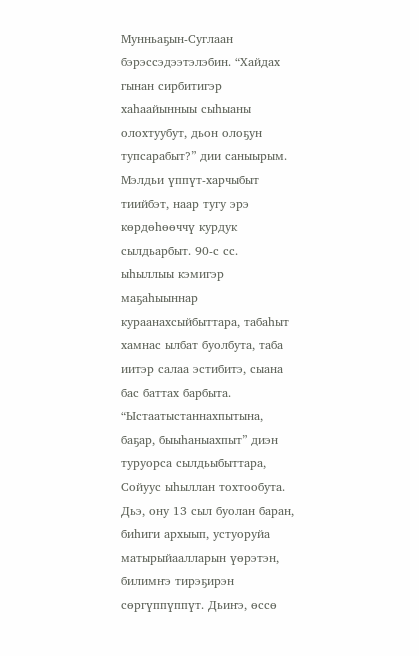Мунньаҕын-Суглаан бэрэссэдээтэлэбин. “Хайдах гынан сирбитигэр хаһаайынныы сыһыаны олохтуубут, дьон олоҕун тупсарабыт?” дии саныырым. Мэлдьи үппүт-харчыбыт тиийбэт, наар тугу эрэ көрдөһөөччү курдук сылдьарбыт. 90-с сс. ыһыллыы кэмигэр маҕаһыыннар кураанахсыйбыттара, табаһыт хамнас ылбат буолбута, таба иитэр салаа эстибитэ, сыана бас баттах барбыта. “Ыстаатыстаннахпытына, баҕар, быыһаныахпыт” диэн туруорса сылдьыбыттара, Сойуус ыһыллан тохтообута.
Дьэ, ону 13 сыл буолан баран, биһиги архыып, устуоруйа матырыйаалларын үөрэтэн, билимҥэ тирэҕирэн сөргүппүппүт. Дьиҥэ, өссө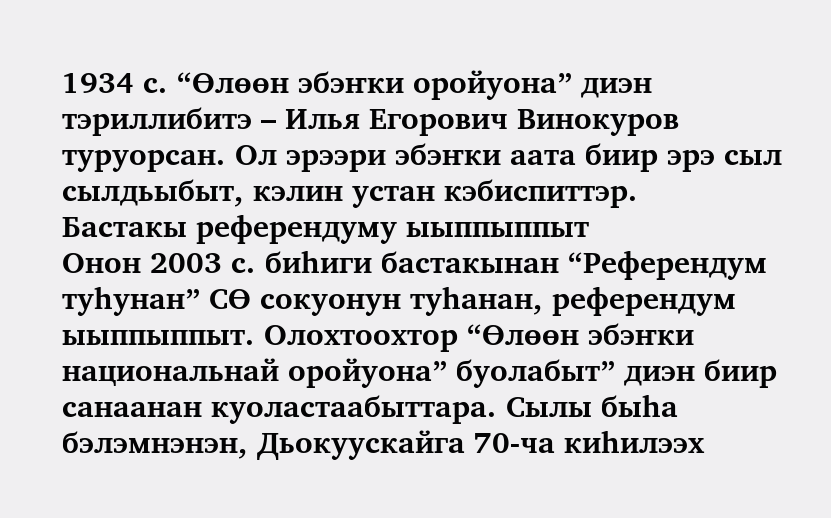1934 с. “Өлөөн эбэҥки оройуона” диэн тэриллибитэ – Илья Егорович Винокуров туруорсан. Ол эрээри эбэҥки аата биир эрэ сыл сылдьыбыт, кэлин устан кэбиспиттэр.
Бастакы референдуму ыыппыппыт
Онон 2003 с. биһиги бастакынан “Референдум туһунан” СӨ сокуонун туһанан, референдум ыыппыппыт. Олохтоохтор “Өлөөн эбэҥки национальнай оройуона” буолабыт” диэн биир санаанан куоластаабыттара. Сылы быһа бэлэмнэнэн, Дьокуускайга 70-ча киһилээх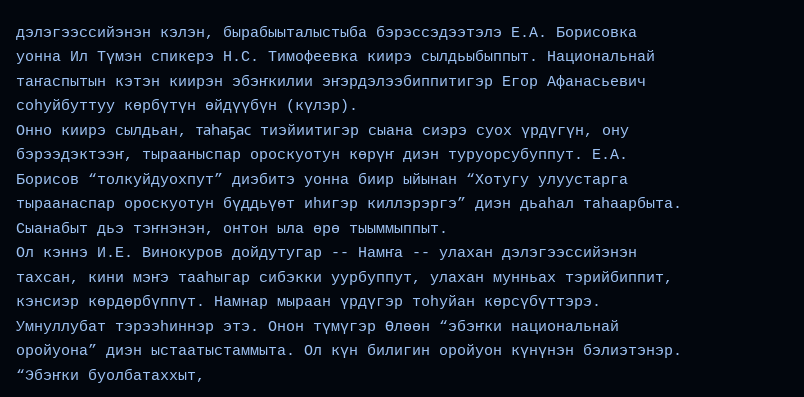дэлэгээссийэнэн кэлэн, бырабыыталыстыба бэрэссэдээтэлэ Е.А. Борисовка уонна Ил Түмэн спикерэ Н.С. Тимофеевка киирэ сылдьыбыппыт. Национальнай таҥаспытын кэтэн киирэн эбэҥкилии эҥэрдэлээбиппитигэр Егор Афанасьевич соһуйбуттуу көрбүтүн өйдүүбүн (күлэр).
Онно киирэ сылдьан, таһаҕас тиэйиитигэр сыана сиэрэ суох үрдүгүн, ону бэрээдэктээҥ, тырааныспар ороскуотун көрүҥ диэн туруорсубуппут. Е.А. Борисов “толкуйдуохпут” диэбитэ уонна биир ыйынан “Хотугу улуустарга тыраанаспар ороскуотун бүддьүөт иһигэр киллэрэргэ” диэн дьаһал таһаарбыта. Сыанабыт дьэ тэҥнэнэн, онтон ыла өрө тыыммыппыт.
Ол кэннэ И.Е. Винокуров дойдутугар -- Намҥа -- улахан дэлэгээссийэнэн тахсан, кини мэҥэ тааһыгар сибэкки уурбуппут, улахан мунньах тэрийбиппит, кэнсиэр көрдөрбүппүт. Намнар мыраан үрдүгэр тоһуйан көрсүбүттэрэ. Умнуллубат тэрээһиннэр этэ. Онон түмүгэр Өлөөн “эбэҥки национальнай оройуона” диэн ыстаатыстаммыта. Ол күн билигин оройуон күнүнэн бэлиэтэнэр.
“Эбэҥки буолбатаххыт,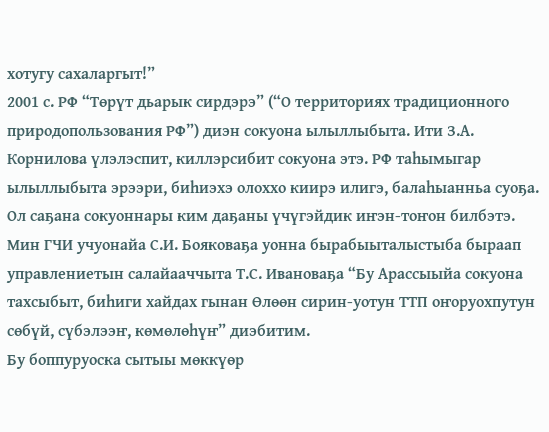хотугу сахаларгыт!”
2001 с. РФ “Төрүт дьарык сирдэрэ” (“О территориях традиционного природопользования РФ”) диэн сокуона ылыллыбыта. Ити З.А. Корнилова үлэлэспит, киллэрсибит сокуона этэ. РФ таһымыгар ылыллыбыта эрээри, биһиэхэ олоххо киирэ илигэ, балаһыанньа суоҕа. Ол саҕана сокуоннары ким даҕаны үчүгэйдик иҥэн-тоҥон билбэтэ. Мин ГЧИ учуонайа С.И. Бояковаҕа уонна бырабыыталыстыба быраап управлениетын салайааччыта Т.С. Ивановаҕа “Бу Арассыыйа сокуона тахсыбыт, биһиги хайдах гынан Өлөөн сирин-уотун ТТП оҥоруохпутун сөбүй, сүбэлээҥ, көмөлөһүҥ” диэбитим.
Бу боппуруоска сытыы мөккүөр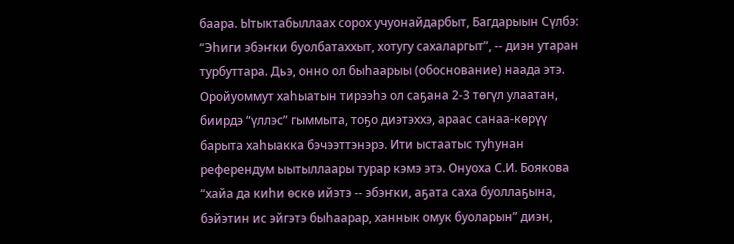баара. Ытыктабыллаах сорох учуонайдарбыт, Багдарыын Сүлбэ: “Эһиги эбэҥки буолбатаххыт, хотугу сахаларгыт”, -- диэн утаран турбуттара. Дьэ, онно ол быһаарыы (обоснование) наада этэ. Оройуоммут хаһыатын тирээһэ ол саҕана 2-3 төгүл улаатан, биирдэ “үллэс” гыммыта, тоҕо диэтэххэ, араас санаа-көрүү барыта хаһыакка бэчээттэнэрэ. Ити ыстаатыс туһунан референдум ыытыллаары турар кэмэ этэ. Онуоха С.И. Боякова “хайа да киһи өскө ийэтэ -- эбэҥки, аҕата саха буоллаҕына, бэйэтин ис эйгэтэ быһаарар, ханнык омук буоларын” диэн,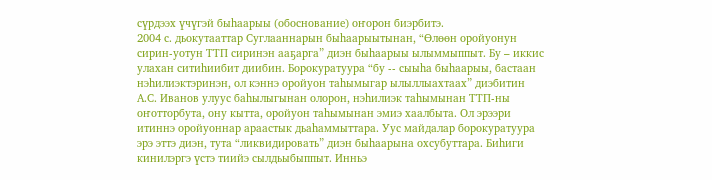сүрдээх үчүгэй быһаарыы (обоснование) оҥорон биэрбитэ.
2004 с. дьокутааттар Суглааннарын быһаарыытынан, “Өлөөн оройуонун сирин-уотун ТТП сиринэн ааҕарга” диэн быһаарыы ылыммыппыт. Бу – иккис улахан ситиһиибит диибин. Борокуратуура “бу -- сыыһа быһаарыы, бастаан нэһилиэктэринэн, ол кэннэ оройуон таһымыгар ылыллыахтаах” диэбитин А.С. Иванов улуус баһылыгынан олорон, нэһилиэк таһымынан ТТП-ны оҥотторбута, ону кытта, оройуон таһымынан эмиэ хаалбыта. Ол эрээри итиннэ оройуоннар араастык дьаһаммыттара. Уус майдалар борокуратуура эрэ эттэ диэн, тута “ликвидировать” диэн быһаарына охсубуттара. Биһиги кинилэргэ үстэ тиийэ сылдьыбыппыт. Инньэ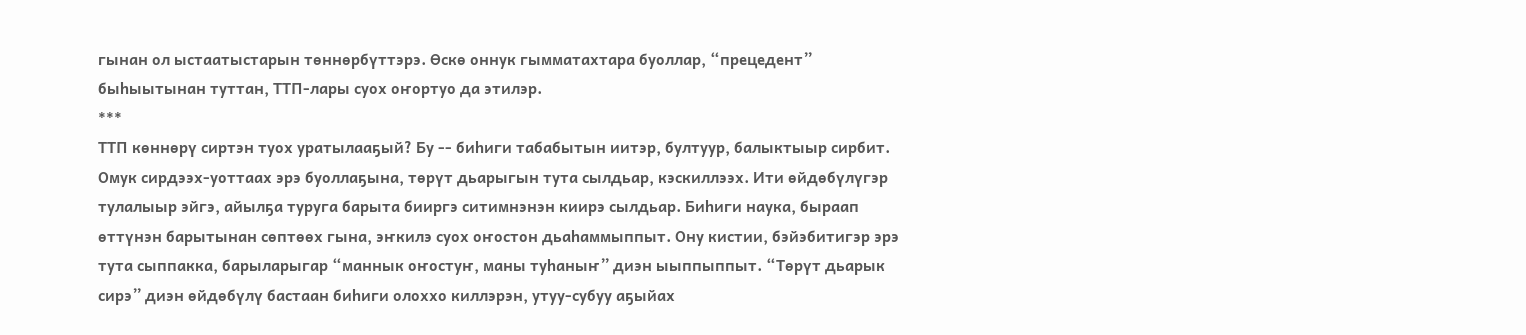гынан ол ыстаатыстарын төннөрбүттэрэ. Өскө оннук гымматахтара буоллар, “прецедент” быһыытынан туттан, ТТП-лары суох оҥортуо да этилэр.
***
ТТП көннөрү сиртэн туох уратылааҕый? Бу -- биһиги табабытын иитэр, бултуур, балыктыыр сирбит. Омук сирдээх-уоттаах эрэ буоллаҕына, төрүт дьарыгын тута сылдьар, кэскиллээх. Ити өйдөбүлүгэр тулалыыр эйгэ, айылҕа туруга барыта бииргэ ситимнэнэн киирэ сылдьар. Биһиги наука, быраап өттүнэн барытынан сөптөөх гына, эҥкилэ суох оҥостон дьаһаммыппыт. Ону кистии, бэйэбитигэр эрэ тута сыппакка, барыларыгар “маннык оҥостуҥ, маны туһаныҥ” диэн ыыппыппыт. “Төрүт дьарык сирэ” диэн өйдөбүлү бастаан биһиги олоххо киллэрэн, утуу-субуу аҕыйах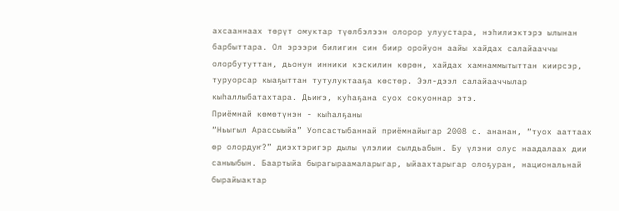ахсааннаах төрүт омуктар түөлбэлээн олорор улуустара, нэһилиэктэрэ ылынан барбыттара. Ол эрээри билигин син биир оройуон аайы хайдах салайааччы олорбутуттан, дьонун инники кэскилин көрөн, хайдах хамнаммытыттан киирсэр, туруорсар кыаҕыттан тутулуктааҕа көстөр. Ээл-дээл салайааччылар кыһаллыбатахтара. Дьиҥэ, куһаҕана суох сокуоннар этэ.
Приёмнай көмөтүнэн - кыһалҕаны
“Ньыгыл Арассыыйа” Уопсастыбаннай приёмнайыгар 2008 с. ананан, “туох ааттаах өр олордуҥ?” диэхтэригэр дылы үлэлии сылдьабын. Бу үлэни олус наадалаах дии саныыбын. Баартыйа бырагыраамаларыгар, ыйаахтарыгар олоҕуран, национальнай бырайыактар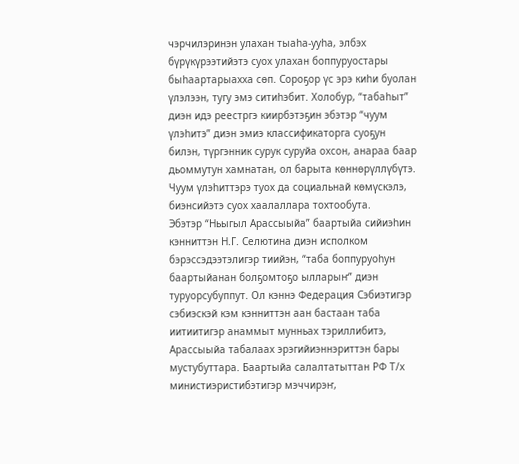чэрчилэринэн улахан тыаһа-ууһа, элбэх бүрүкүрээтийэтэ суох улахан боппуруостары быһаартарыахха сөп. Сороҕор үс эрэ киһи буолан үлэлээн, тугу эмэ ситиһэбит. Холобур, “табаһыт” диэн идэ реестргэ киирбэтэҕин эбэтэр “чуум үлэһитэ” диэн эмиэ классификаторга суоҕун билэн, түргэнник сурук суруйа охсон, анараа баар дьоммутун хамнатан, ол барыта көннөрүллүбүтэ. Чуум үлэһиттэрэ туох да социальнай көмүскэлэ, биэнсийэтэ суох хаалаллара тохтообута.
Эбэтэр “Ньыгыл Арассыыйа” баартыйа сийиэһин кэнниттэн Н.Г. Селютина диэн исполком бэрэссэдээтэлигэр тиийэн, “таба боппуруоһун баартыйанан болҕомтоҕо ылларыҥ” диэн туруорсубуппут. Ол кэннэ Федерация Сэбиэтигэр сэбиэскэй кэм кэнниттэн аан бастаан таба иитиитигэр анаммыт мунньах тэриллибитэ, Арассыыйа табалаах эрэгийиэннэриттэн бары мустубуттара. Баартыйа салалтатыттан РФ Т/х министиэристибэтигэр мэччирэҥ,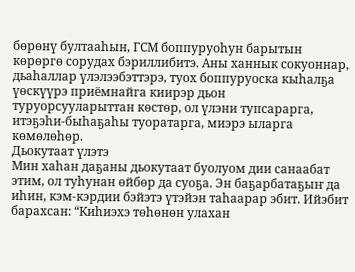бөрөнү бултааһын, ГСМ боппуруоһун барытын көрөргө сорудах бэриллибитэ. Аны ханнык сокуоннар, дьаһаллар үлэлээбэттэрэ, туох боппуруоска кыһалҕа үөскүүрэ приёмнайга киирэр дьон туруорсууларыттан көстөр, ол үлэни тупсарарга, итэҕэһи-быһаҕаһы туоратарга, миэрэ ыларга көмөлөһөр.
Дьокутаат үлэтэ
Мин хаһан даҕаны дьокутаат буолуом дии санаабат этим, ол туһунан өйбөр да суоҕа. Эн баҕарбатаҕыҥ да иһин, кэм-кэрдии бэйэтэ үтэйэн таһаарар эбит. Ийэбит барахсан: “Киһиэхэ төһөнөн улахан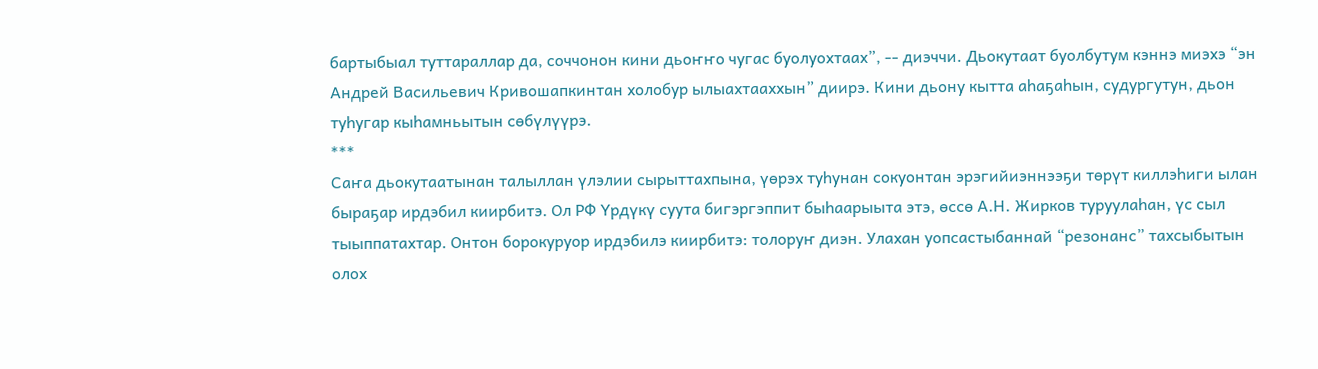бартыбыал туттараллар да, соччонон кини дьоҥҥо чугас буолуохтаах”, -- диэччи. Дьокутаат буолбутум кэннэ миэхэ “эн Андрей Васильевич Кривошапкинтан холобур ылыахтааххын” диирэ. Кини дьону кытта аһаҕаһын, судургутун, дьон туһугар кыһамньытын сөбүлүүрэ.
***
Саҥа дьокутаатынан талыллан үлэлии сырыттахпына, үөрэх туһунан сокуонтан эрэгийиэннээҕи төрүт киллэһиги ылан быраҕар ирдэбил киирбитэ. Ол РФ Үрдүкү суута бигэргэппит быһаарыыта этэ, өссө А.Н. Жирков туруулаһан, үс сыл тыыппатахтар. Онтон борокуруор ирдэбилэ киирбитэ: толоруҥ диэн. Улахан уопсастыбаннай “резонанс” тахсыбытын олох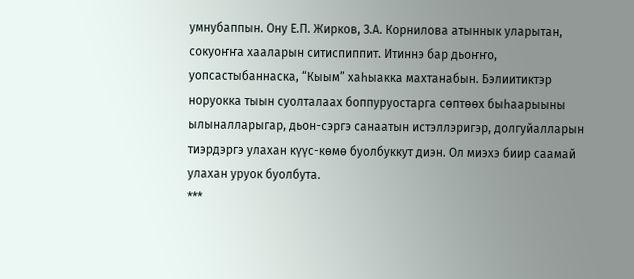умнубаппын. Ону Е.П. Жирков, З.А. Корнилова атыннык уларытан, сокуоҥҥа хааларын ситиспиппит. Итиннэ бар дьоҥҥо, уопсастыбаннаска, “Кыым” хаһыакка махтанабын. Бэлиитиктэр норуокка тыын суолталаах боппуруостарга сөптөөх быһаарыыны ылыналларыгар, дьон-сэргэ санаатын истэллэригэр, долгуйалларын тиэрдэргэ улахан күүс-көмө буолбуккут диэн. Ол миэхэ биир саамай улахан уруок буолбута.
***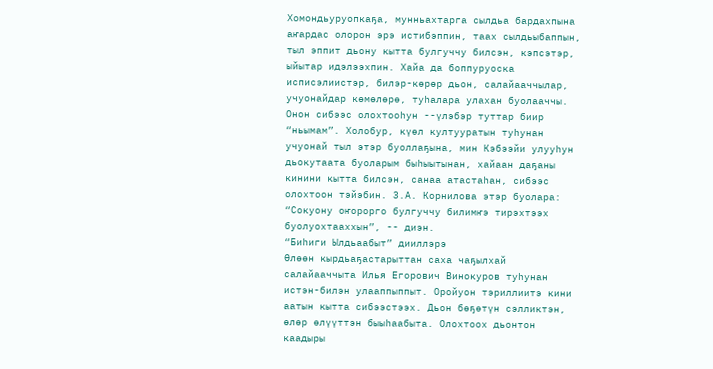Хомондьуруопкаҕа, мунньахтарга сылдьа бардахпына аҥардас олорон эрэ истибэппин, таах сылдьыбаппын, тыл эппит дьону кытта булгуччу билсэн, кэпсэтэр, ыйытар идэлээхпин. Хайа да боппуруоска исписэлиистэр, билэр-көрөр дьон, салайааччылар, учуонайдар көмөлөрө, туһалара улахан буолааччы. Онон сибээс олохтооһун --үлэбэр туттар биир “ньымам”. Холобур, күөл култууратын туһунан учуонай тыл этэр буоллаҕына, мин Кэбээйи улууһун дьокутаата буоларым быһыытынан, хайаан даҕаны кинини кытта билсэн, санаа атастаһан, сибээс олохтоон тэйэбин. З.А. Корнилова этэр буолара: “Сокуону оҥорорго булгуччу билимҥэ тирэхтээх буолуохтааххын”, -- диэн.
“Биһиги Ылдьаабыт” дииллэрэ
Өлөөн кырдьаҕастарыттан саха чаҕылхай салайааччыта Илья Егорович Винокуров туһунан истэн-билэн улааппыппыт. Оройуон тэриллиитэ кини аатын кытта сибээстээх. Дьон бөҕөтүн сэлликтэн, өлөр өлүүттэн быыһаабыта. Олохтоох дьонтон каадыры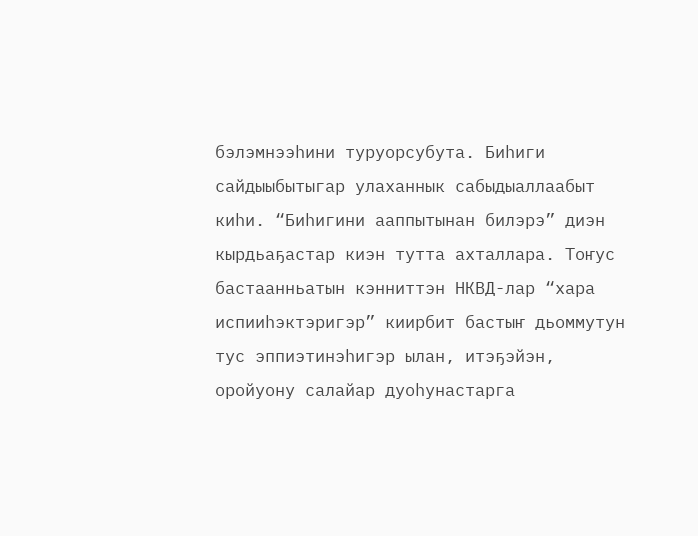бэлэмнээһини туруорсубута. Биһиги сайдыыбытыгар улаханнык сабыдыаллаабыт киһи. “Биһигини ааппытынан билэрэ” диэн кырдьаҕастар киэн тутта ахталлара. Тоҥус бастаанньатын кэнниттэн НКВД-лар “хара испииһэктэригэр” киирбит бастыҥ дьоммутун тус эппиэтинэһигэр ылан, итэҕэйэн, оройуону салайар дуоһунастарга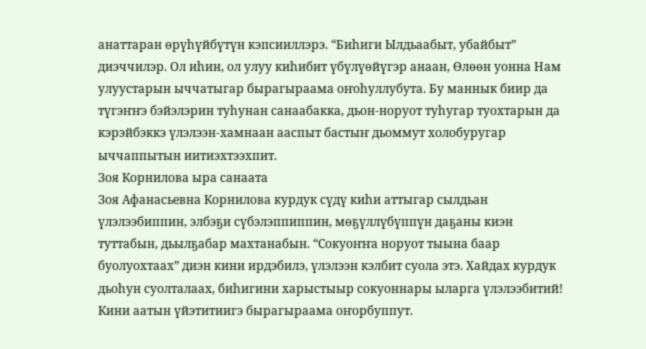анаттаран өрүһүйбүтүн кэпсииллэрэ. “Биһиги Ылдьаабыт, убайбыт” диэччилэр. Ол иһин, ол улуу киһибит үбүлүөйүгэр анаан, Өлөөн уонна Нам улуустарын ыччатыгар бырагыраама оҥоһуллубута. Бу маннык биир да түгэҥҥэ бэйэлэрин туһунан санаабакка, дьон-норуот туһугар туохтарын да кэрэйбэккэ үлэлээн-хамнаан ааспыт бастыҥ дьоммут холобуругар ыччаппытын иитиэхтээхпит.
Зоя Корнилова ыра санаата
Зоя Афанасьевна Корнилова курдук сүдү киһи аттыгар сылдьан үлэлээбиппин, элбэҕи сүбэлэппиппин, мөҕүллүбүппүн даҕаны киэн туттабын, дьылҕабар махтанабын. “Сокуоҥҥа норуот тыына баар буолуохтаах” диэн кини ирдэбилэ, үлэлээн кэлбит суола этэ. Хайдах курдук дьоһун суолталаах, биһигини харыстыыр сокуоннары ыларга үлэлээбитий! Кини аатын үйэтитиигэ бырагыраама оҥорбуппут.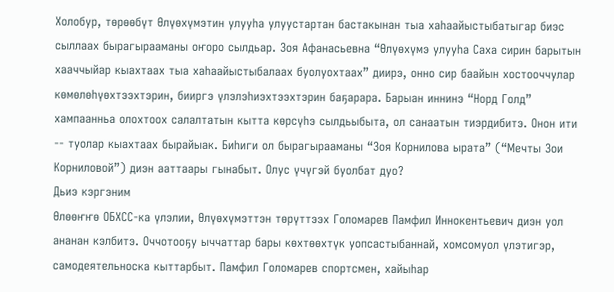Холобур, төрөөбүт Өлүөхүмэтин улууһа улуустартан бастакынан тыа хаһаайыстыбатыгар биэс сыллаах бырагырааманы оҥоро сылдьар. Зоя Афанасьевна “Өлүөхүмэ улууһа Саха сирин барытын хааччыйар кыахтаах тыа хаһаайыстыбалаах буолуохтаах” диирэ, онно сир баайын хостооччулар көмөлөһүөхтээхтэрин, бииргэ үлэлэһиэхтээхтэрин баҕарара. Барыан иннинэ “Норд Голд” хампаанньа олохтоох салалтатын кытта көрсүһэ сылдьыбыта, ол санаатын тиэрдибитэ. Онон ити -- туолар кыахтаах бырайыак. Биһиги ол бырагырааманы “Зоя Корнилова ырата” (“Мечты Зои Корниловой”) диэн ааттаары гынабыт. Олус үчүгэй буолбат дуо?
Дьиэ кэргэним
Өлөөҥҥө ОБХСС-ка үлэлии, Өлүөхүмэттэн төрүттээх Голомарев Памфил Иннокентьевич диэн уол ананан кэлбитэ. Оччотооҕу ыччаттар бары көхтөөхтүк уопсастыбаннай, хомсомуол үлэтигэр, самодеятельноска кыттарбыт. Памфил Голомарев спортсмен, хайыһар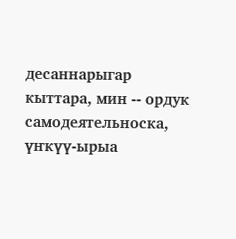десаннарыгар кыттара, мин -- ордук самодеятельноска, үҥкүү-ырыа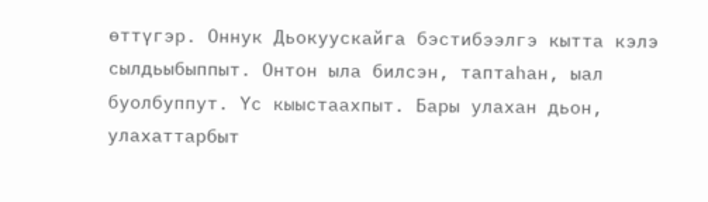өттүгэр. Оннук Дьокуускайга бэстибээлгэ кытта кэлэ сылдьыбыппыт. Онтон ыла билсэн, таптаһан, ыал буолбуппут. Үс кыыстаахпыт. Бары улахан дьон, улахаттарбыт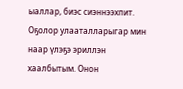ыаллар, биэс сиэннээхпит. Оҕолор улааталларыгар мин наар үлэҕэ эриллэн хаалбытым. Онон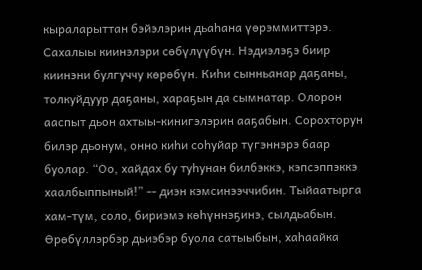кыраларыттан бэйэлэрин дьаһана үөрэммиттэрэ.
Сахалыы киинэлэри сөбүлүүбүн. Нэдиэлэҕэ биир киинэни булгуччу көрөбүн. Киһи сынньанар даҕаны, толкуйдуур даҕаны, хараҕын да сымнатар. Олорон ааспыт дьон ахтыы-кинигэлэрин ааҕабын. Сорохторун билэр дьонум, онно киһи соһуйар түгэннэрэ баар буолар. “Оо, хайдах бу туһунан билбэккэ, кэпсэппэккэ хаалбыппыный!” -- диэн кэмсинээччибин. Тыйаатырга хам-түм, соло, бириэмэ көһүннэҕинэ, сылдьабын. Өрөбүллэрбэр дьиэбэр буола сатыыбын, хаһаайка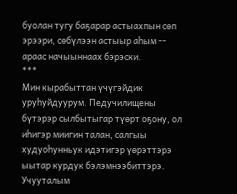буолан тугу баҕарар астыахпын сөп эрээри, сөбүлээн астыыр аһым -- араас начыыннаах бэрэски.
***
Мин кырабыттан үчүгэйдик уруһуйдуурум. Педучилищены бүтэрэр сылбытыгар түөрт оҕону, ол иһигэр миигин талан, салгыы худуоһунньук идэтигэр үөрэттэрэ ыытар курдук бэлэмнээбиттэрэ. Учууталым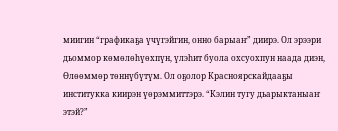миигин “графикаҕа үчүгэйгин, онно барыаҥ” диирэ. Ол эрээри дьоммор көмөлөһүөхпүн, үлэһит буола охсуохпун наада диэн, Өлөөммөр төннүбүтүм. Ол оҕолор Красноярскайдааҕы институкка киирэн үөрэммиттэрэ. “Кэлин тугу дьарыктаныаҥ этэй?”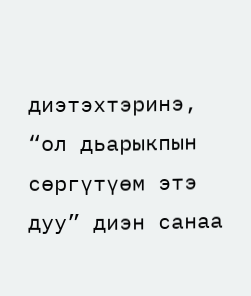диэтэхтэринэ, “ол дьарыкпын сөргүтүөм этэ дуу” диэн санаа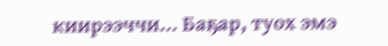киирээччи... Баҕар, туох эмэ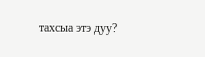тахсыа этэ дуу?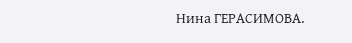Нина ГЕРАСИМОВА.